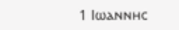1 Ⲓⲱⲁⲛⲛⲏⲥ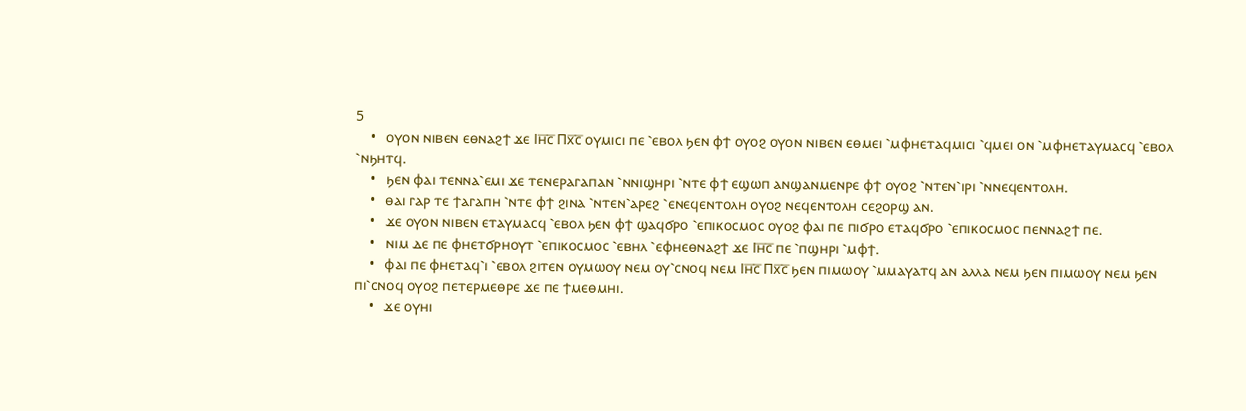5
    •   ⲟⲩⲟⲛ ⲛⲓⲃⲉⲛ ⲉⲑⲛⲁϩϯ ϫⲉ Ⲓⲏ̅ⲥ̅ Ⲡⲭ̅ⲥ̅ ⲟⲩⲙⲓⲥⲓ ⲡⲉ ⳿ⲉⲃⲟⲗ ϧⲉⲛ ⲫϯ ⲟⲩⲟϩ ⲟⲩⲟⲛ ⲛⲓⲃⲉⲛ ⲉⲑⲙⲉⲓ ⳿ⲙⲫⲏⲉⲧⲁϥⲙⲓⲥⲓ ⳿ϥⲙⲉⲓ ⲟⲛ ⳿ⲙⲫⲏⲉⲧⲁⲩⲙⲁⲥϥ ⳿ⲉⲃⲟⲗ ⳿ⲛϧⲏⲧϥ.
    •   ϧⲉⲛ ⲫⲁⲓ ⲧⲉⲛⲛⲁ⳿ⲉⲙⲓ ϫⲉ ⲧⲉⲛⲉⲣⲁⲅⲁⲡⲁⲛ ⳿ⲛⲛⲓϣⲏⲣⲓ ⳿ⲛⲧⲉ ⲫϯ ⲉϣⲱⲡ ⲁⲛϣⲁⲛⲙⲉⲛⲣⲉ ⲫϯ ⲟⲩⲟϩ ⳿ⲛⲧⲉⲛ⳿ⲓⲣⲓ ⳿ⲛⲛⲉϥⲉⲛⲧⲟⲗⲏ.
    •   ⲑⲁⲓ ⲅⲁⲣ ⲧⲉ ϯⲁⲅⲁⲡⲏ ⳿ⲛⲧⲉ ⲫϯ ϩⲓⲛⲁ ⳿ⲛⲧⲉⲛ⳿ⲁⲣⲉϩ ⳿ⲉⲛⲉϥⲉⲛⲧⲟⲗⲏ ⲟⲩⲟϩ ⲛⲉϥⲉⲛⲧⲟⲗⲏ ⲥⲉϩⲟⲣϣ ⲁⲛ.
    •   ϫⲉ ⲟⲩⲟⲛ ⲛⲓⲃⲉⲛ ⲉⲧⲁⲩⲙⲁⲥϥ ⳿ⲉⲃⲟⲗ ϧⲉⲛ ⲫϯ ϣⲁϥϭⲣⲟ ⳿ⲉⲡⲓⲕⲟⲥⲙⲟⲥ ⲟⲩⲟϩ ⲫⲁⲓ ⲡⲉ ⲡⲓϭⲣⲟ ⲉⲧⲁϥϭⲣⲟ ⳿ⲉⲡⲓⲕⲟⲥⲙⲟⲥ ⲡⲉⲛⲛⲁϩϯ ⲡⲉ.
    •   ⲛⲓⲙ ⲇⲉ ⲡⲉ ⲫⲏⲉⲧϭⲣⲏⲟⲩⲧ ⳿ⲉⲡⲓⲕⲟⲥⲙⲟⲥ ⳿ⲉⲃⲏⲗ ⳿ⲉⲫⲏⲉⲑⲛⲁϩϯ ϫⲉ Ⲓⲏ̅ⲥ̅ ⲡⲉ ⳿ⲡϣⲏⲣⲓ ⳿ⲙⲫϯ.
    •   ⲫⲁⲓ ⲡⲉ ⲫⲏⲉⲧⲁϥ⳿ⲓ ⳿ⲉⲃⲟⲗ ϩⲓⲧⲉⲛ ⲟⲩⲙⲱⲟⲩ ⲛⲉⲙ ⲟⲩ⳿ⲥⲛⲟϥ ⲛⲉⲙ Ⲓⲏ̅ⲥ̅ Ⲡⲭ̅ⲥ̅ ϧⲉⲛ ⲡⲓⲙⲱⲟⲩ ⳿ⲙⲙⲁⲩⲁⲧϥ ⲁⲛ ⲁⲗⲗⲁ ⲛⲉⲙ ϧⲉⲛ ⲡⲓⲙⲱⲟⲩ ⲛⲉⲙ ϧⲉⲛ ⲡⲓ⳿ⲥⲛⲟϥ ⲟⲩⲟϩ ⲡⲉⲧⲉⲣⲙⲉⲑⲣⲉ ϫⲉ ⲡⲉ ϯⲙⲉⲑⲙⲏⲓ.
    •   ϫⲉ ⲟⲩⲏⲓ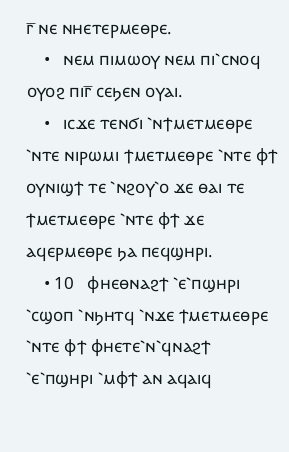ⲅ̅ ⲛⲉ ⲛⲏⲉⲧⲉⲣⲙⲉⲑⲣⲉ.
    •   ⲛⲉⲙ ⲡⲓⲙⲱⲟⲩ ⲛⲉⲙ ⲡⲓ⳿ⲥⲛⲟϥ ⲟⲩⲟϩ ⲡⲓⲅ̅ ⲥⲉϧⲉⲛ ⲟⲩⲁⲓ.
    •   ⲓⲥϫⲉ ⲧⲉⲛϭⲓ ⳿ⲛϯⲙⲉⲧⲙⲉⲑⲣⲉ ⳿ⲛⲧⲉ ⲛⲓⲣⲱⲙⲓ ϯⲙⲉⲧⲙⲉⲑⲣⲉ ⳿ⲛⲧⲉ ⲫϯ ⲟⲩⲛⲓϣϯ ⲧⲉ ⳿ⲛϩⲟⲩ⳿ⲟ ϫⲉ ⲑⲁⲓ ⲧⲉ ϯⲙⲉⲧⲙⲉⲑⲣⲉ ⳿ⲛⲧⲉ ⲫϯ ϫⲉ ⲁϥⲉⲣⲙⲉⲑⲣⲉ ϧⲁ ⲡⲉϥϣⲏⲣⲓ.
    • 10   ⲫⲏⲉⲑⲛⲁϩϯ ⳿ⲉ⳿ⲡϣⲏⲣⲓ ⳿ⲥϣⲟⲡ ⳿ⲛϧⲏⲧϥ ⳿ⲛϫⲉ ϯⲙⲉⲧⲙⲉⲑⲣⲉ ⳿ⲛⲧⲉ ⲫϯ ⲫⲏⲉⲧⲉ⳿ⲛ⳿ϥⲛⲁϩϯ ⳿ⲉ⳿ⲡϣⲏⲣⲓ ⳿ⲙⲫϯ ⲁⲛ ⲁϥⲁⲓϥ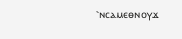⳿ⲛⲥⲁⲙⲉⲑⲛⲟⲩϫ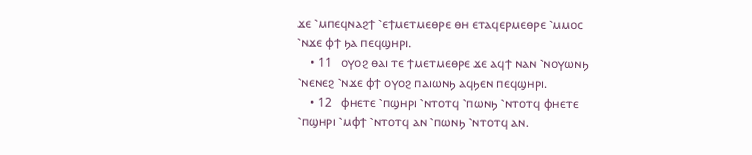ϫⲉ ⳿ⲙⲡⲉϥⲛⲁϩϯ ⳿ⲉϯⲙⲉⲧⲙⲉⲑⲣⲉ ⲑⲏ ⲉⲧⲁϥⲉⲣⲙⲉⲑⲣⲉ ⳿ⲙⲙⲟⲥ ⳿ⲛϫⲉ ⲫϯ ϧⲁ ⲡⲉϥϣⲏⲣⲓ.
    • 11   ⲟⲩⲟϩ ⲑⲁⲓ ⲧⲉ ϯⲙⲉⲧⲙⲉⲑⲣⲉ ϫⲉ ⲁϥϯ ⲛⲁⲛ ⳿ⲛⲟⲩⲱⲛϧ ⳿ⲛⲉⲛⲉϩ ⳿ⲛϫⲉ ⲫϯ ⲟⲩⲟϩ ⲡⲁⲓⲱⲛϧ ⲁϥϧⲉⲛ ⲡⲉϥϣⲏⲣⲓ.
    • 12   ⲫⲏⲉⲧⲉ ⳿ⲡϣⲏⲣⲓ ⳿ⲛⲧⲟⲧϥ ⳿ⲡⲱⲛϧ ⳿ⲛⲧⲟⲧϥ ⲫⲏⲉⲧⲉ ⳿ⲡϣⲏⲣⲓ ⳿ⲙⲫϯ ⳿ⲛⲧⲟⲧϥ ⲁⲛ ⳿ⲡⲱⲛϧ ⳿ⲛⲧⲟⲧϥ ⲁⲛ.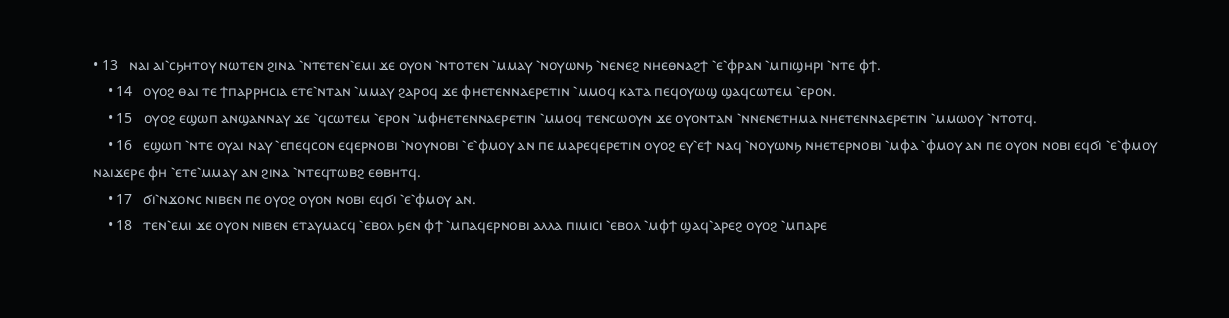• 13   ⲛⲁⲓ ⲁⲓ⳿ⲥϧⲏⲧⲟⲩ ⲛⲱⲧⲉⲛ ϩⲓⲛⲁ ⳿ⲛⲧⲉⲧⲉⲛ⳿ⲉⲙⲓ ϫⲉ ⲟⲩⲟⲛ ⳿ⲛⲧⲟⲧⲉⲛ ⳿ⲙⲙⲁⲩ ⳿ⲛⲟⲩⲱⲛϧ ⳿ⲛⲉⲛⲉϩ ⲛⲏⲉⲑⲛⲁϩϯ ⳿ⲉ⳿ⲫⲣⲁⲛ ⳿ⲙⲡⲓϣⲏⲣⲓ ⳿ⲛⲧⲉ ⲫϯ.
    • 14   ⲟⲩⲟϩ ⲑⲁⲓ ⲧⲉ ϯⲡⲁⲣⲣⲏⲥⲓⲁ ⲉⲧⲉ⳿ⲛⲧⲁⲛ ⳿ⲙⲙⲁⲩ ϩⲁⲣⲟϥ ϫⲉ ⲫⲏⲉⲧⲉⲛⲛⲁⲉⲣⲉⲧⲓⲛ ⳿ⲙⲙⲟϥ ⲕⲁⲧⲁ ⲡⲉϥⲟⲩⲱϣ ϣⲁϥⲥⲱⲧⲉⲙ ⳿ⲉⲣⲟⲛ.
    • 15   ⲟⲩⲟϩ ⲉϣⲱⲡ ⲁⲛϣⲁⲛⲛⲁⲩ ϫⲉ ⳿ϥⲥⲱⲧⲉⲙ ⳿ⲉⲣⲟⲛ ⳿ⲙⲫⲏⲉⲧⲉⲛⲛⲁⲉⲣⲉⲧⲓⲛ ⳿ⲙⲙⲟϥ ⲧⲉⲛⲥⲱⲟⲩⲛ ϫⲉ ⲟⲩⲟⲛⲧⲁⲛ ⳿ⲛⲛⲉⲛⲉⲧⲏⲙⲁ ⲛⲏⲉⲧⲉⲛⲛⲁⲉⲣⲉⲧⲓⲛ ⳿ⲙⲙⲱⲟⲩ ⳿ⲛⲧⲟⲧϥ.
    • 16   ⲉϣⲱⲡ ⳿ⲛⲧⲉ ⲟⲩⲁⲓ ⲛⲁⲩ ⳿ⲉⲡⲉϥⲥⲟⲛ ⲉϥⲉⲣⲛⲟⲃⲓ ⳿ⲛⲟⲩⲛⲟⲃⲓ ⳿ⲉ⳿ⲫⲙⲟⲩ ⲁⲛ ⲡⲉ ⲙⲁⲣⲉϥⲉⲣⲉⲧⲓⲛ ⲟⲩⲟϩ ⲉⲩ⳿ⲉϯ ⲛⲁϥ ⳿ⲛⲟⲩⲱⲛϧ ⲛⲏⲉⲧⲉⲣⲛⲟⲃⲓ ⳿ⲙⲫⲁ ⳿ⲫⲙⲟⲩ ⲁⲛ ⲡⲉ ⲟⲩⲟⲛ ⲛⲟⲃⲓ ⲉϥϭⲓ ⳿ⲉ⳿ⲫⲙⲟⲩ ⲛⲁⲓϫⲉⲣⲉ ⲫⲏ ⳿ⲉⲧⲉ⳿ⲙⲙⲁⲩ ⲁⲛ ϩⲓⲛⲁ ⳿ⲛⲧⲉϥⲧⲱⲃϩ ⲉⲑⲃⲏⲧϥ.
    • 17   ϭⲓ⳿ⲛϫⲟⲛⲥ ⲛⲓⲃⲉⲛ ⲡⲉ ⲟⲩⲟϩ ⲟⲩⲟⲛ ⲛⲟⲃⲓ ⲉϥϭⲓ ⳿ⲉ⳿ⲫⲙⲟⲩ ⲁⲛ.
    • 18   ⲧⲉⲛ⳿ⲉⲙⲓ ϫⲉ ⲟⲩⲟⲛ ⲛⲓⲃⲉⲛ ⲉⲧⲁⲩⲙⲁⲥϥ ⳿ⲉⲃⲟⲗ ϧⲉⲛ ⲫϯ ⳿ⲙⲡⲁϥⲉⲣⲛⲟⲃⲓ ⲁⲗⲗⲁ ⲡⲓⲙⲓⲥⲓ ⳿ⲉⲃⲟⲗ ⳿ⲙⲫϯ ϣⲁϥ⳿ⲁⲣⲉϩ ⲟⲩⲟϩ ⳿ⲙⲡⲁⲣⲉ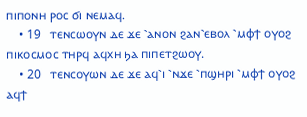ⲡⲓⲡⲟⲛⲏ ⲣⲟⲥ ϭⲓ ⲛⲉⲙⲁϥ.
    • 19   ⲧⲉⲛⲥⲱⲟⲩⲛ ⲇⲉ ϫⲉ ⳿ⲁⲛⲟⲛ ϩⲁⲛ⳿ⲉⲃⲟⲗ ⳿ⲙⲫϯ ⲟⲩⲟϩ ⲡⲓⲕⲟⲥⲙⲟⲥ ⲧⲏⲣϥ ⲁϥⲭⲏ ϧⲁ ⲡⲓⲡⲉⲧϩⲱⲟⲩ.
    • 20   ⲧⲉⲛⲥⲟⲩⲱⲛ ⲇⲉ ϫⲉ ⲁϥ⳿ⲓ ⳿ⲛϫⲉ ⳿ⲡϣⲏⲣⲓ ⳿ⲙⲫϯ ⲟⲩⲟϩ ⲁϥϯ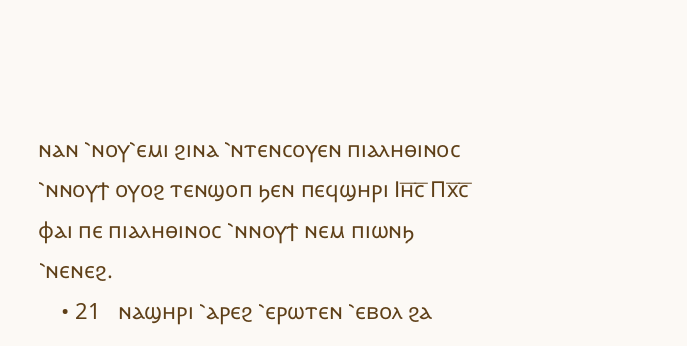ⲛⲁⲛ ⳿ⲛⲟⲩ⳿ⲉⲙⲓ ϩⲓⲛⲁ ⳿ⲛⲧⲉⲛⲥⲟⲩⲉⲛ ⲡⲓⲁⲗⲏⲑⲓⲛⲟⲥ ⳿ⲛⲛⲟⲩϯ ⲟⲩⲟϩ ⲧⲉⲛϣⲟⲡ ϧⲉⲛ ⲡⲉϥϣⲏⲣⲓ Ⲓⲏ̅ⲥ̅ Ⲡⲭ̅ⲥ̅ ⲫⲁⲓ ⲡⲉ ⲡⲓⲁⲗⲏⲑⲓⲛⲟⲥ ⳿ⲛⲛⲟⲩϯ ⲛⲉⲙ ⲡⲓⲱⲛϧ ⳿ⲛⲉⲛⲉϩ.
    • 21   ⲛⲁϣⲏⲣⲓ ⳿ⲁⲣⲉϩ ⳿ⲉⲣⲱⲧⲉⲛ ⳿ⲉⲃⲟⲗ ϩⲁ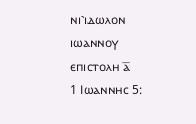ⲛⲓ⳿ⲓⲇⲱⲗⲟⲛ ⲓⲱⲁⲛⲛⲟⲩ ⲉⲡⲓⲥⲧⲟⲗⲏ ⲁ̅
1 Ⲓⲱⲁⲛⲛⲏⲥ 5: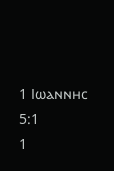1 Ⲓⲱⲁⲛⲛⲏⲥ 5:1
1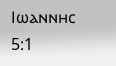Ⲓⲱⲁⲛⲛⲏⲥ 5:1